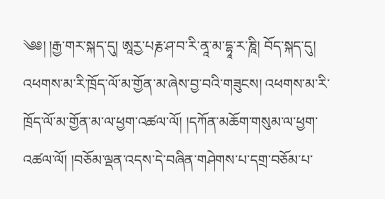༄༅། །རྒྱ་གར་སྐད་དུ། ཨཱརྱ་པརྞ་ཤ་བ་རི་ནཱ་མ་དྷཱ་ར་ཎཱི། བོད་སྐད་དུ། འཕགས་མ་རི་ཁྲོད་ལོ་མ་གྱོན་མ་ཞེས་བྱ་བའི་གཟུངས། འཕགས་མ་རི་ཁྲོད་ལོ་མ་གྱོན་མ་ལ་ཕྱག་འཚལ་ལོ། །དཀོན་མཆོག་གསུམ་ལ་ཕྱག་འཚལ་ལོ། །བཅོམ་ལྡན་འདས་དེ་བཞིན་གཤེགས་པ་དགྲ་བཅོམ་པ་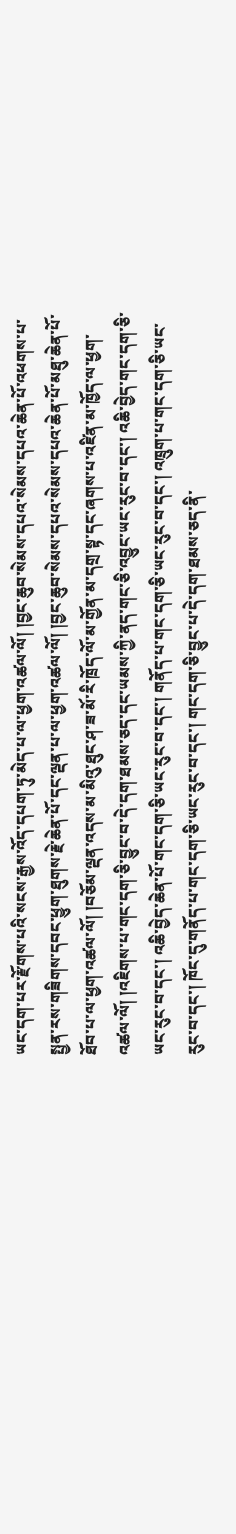ཡང་དག་པར་རྫོགས་པའི་སངས་རྒྱས་འོད་དཔག་ཏུ་མེད་པ་ལ་ཕྱག་འཚལ་ལོ། །བྱང་ཆུབ་སེམས་དཔའ་སེམས་དཔའ་ཆེན་པོ་འཕགས་པ་སྤྱན་རས་གཟིགས་དབང་ཕྱུག་ཐུགས་རྗེ་ཆེན་པོ་དང་ལྡན་པ་ལ་ཕྱག་འཚལ་ལོ། །བྱང་ཆུབ་སེམས་དཔའ་སེམས་དཔའ་ཆེན་པོ་མཐུ་ཆེན་པོ་ཐོབ་པ་ལ་ཕྱག་འཚལ་ལོ། །བཅོམ་ལྡན་འདས་མ་མིའུ་ཐུང་ཤ་ཟ་མོ་རི་ཁྲོད་ལོ་མ་གྱོན་མ་དགྲ་སྟ་དང་ཞགས་པ་འཛིན་མ་ཁྱོད་ལ་ཕྱག་འཚལ་ལོ། །འཇིགས་པ་གང་དག་ཅི་བྱུང་བ་དེ་དག་ཐམས་ཅད་དང་ཡམས་ཀྱི་ནད་གང་ཅི་འབྱུང་ཡང་རུང་བ་དང་། འཆི་བྱེད་གང་དག་ཅི་ཡང་རུང་བ་དང་། འཆི་བྱེད་ཆེན་པོ་གང་དག་ཅི་ཡང་རུང་བ་དང་། གནོད་པ་གང་དག་ཅི་ཡང་རུང་བ་དང་། འཁྲུག་པ་གང་དག་ཅི་ཡང་རུང་བ་དང་། ཁོང་དུ་གནོད་པ་གང་དག་ཅི་ཡང་རུང་བ་དང་། གང་དག་ཅི་བྱུང་པ་དེ་དག་ཐམས་ཅད་ནི་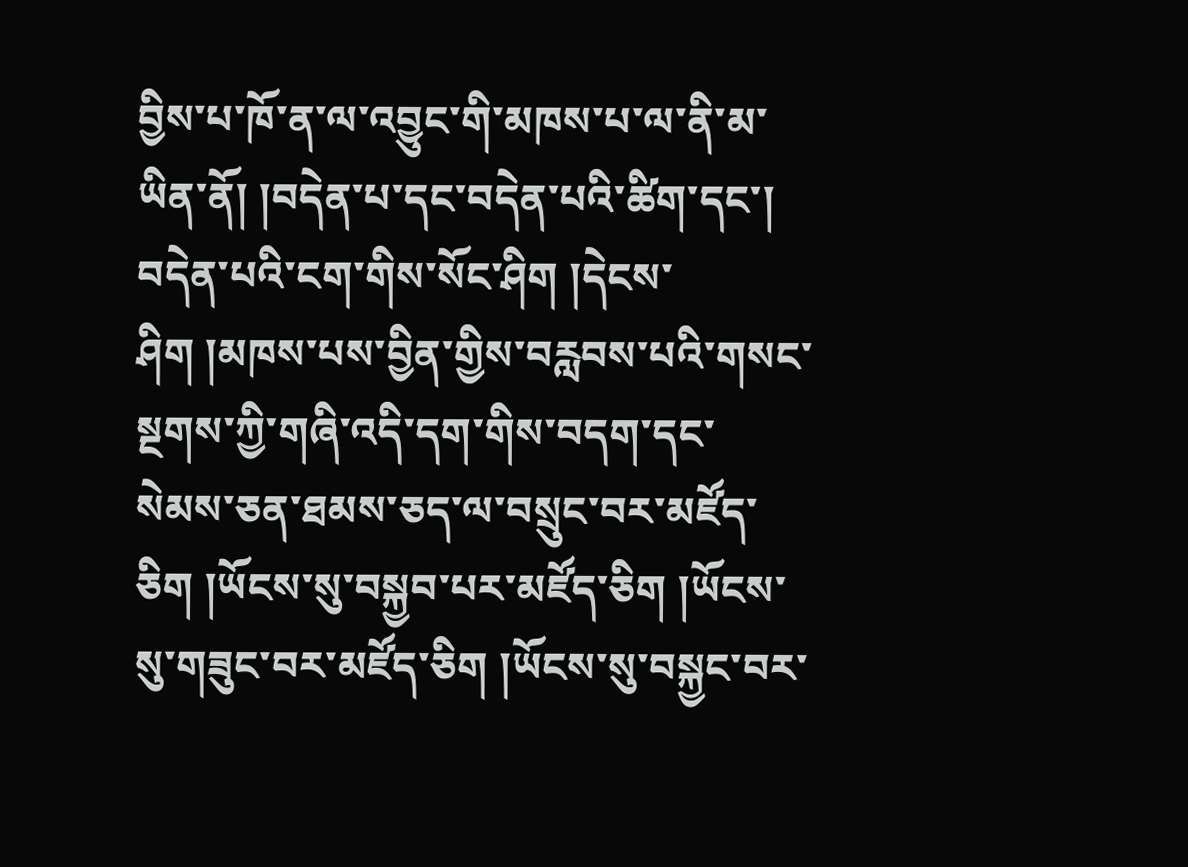བྱིས་པ་ཁོ་ན་ལ་འབྱུང་གི་མཁས་པ་ལ་ནི་མ་ཡིན་ནོ། །བདེན་པ་དང་བདེན་པའི་ཚིག་དང་། བདེན་པའི་ངག་གིས་སོང་ཤིག །དེངས་ཤིག །མཁས་པས་བྱིན་གྱིས་བརླབས་པའི་གསང་སྔགས་ཀྱི་གཞི་འདི་དག་གིས་བདག་དང་སེམས་ཅན་ཐམས་ཅད་ལ་བསྲུང་བར་མཛོད་ཅིག །ཡོངས་སུ་བསྐྱབ་པར་མཛོད་ཅིག །ཡོངས་སུ་གཟུང་བར་མཛོད་ཅིག །ཡོངས་སུ་བསྐྱང་བར་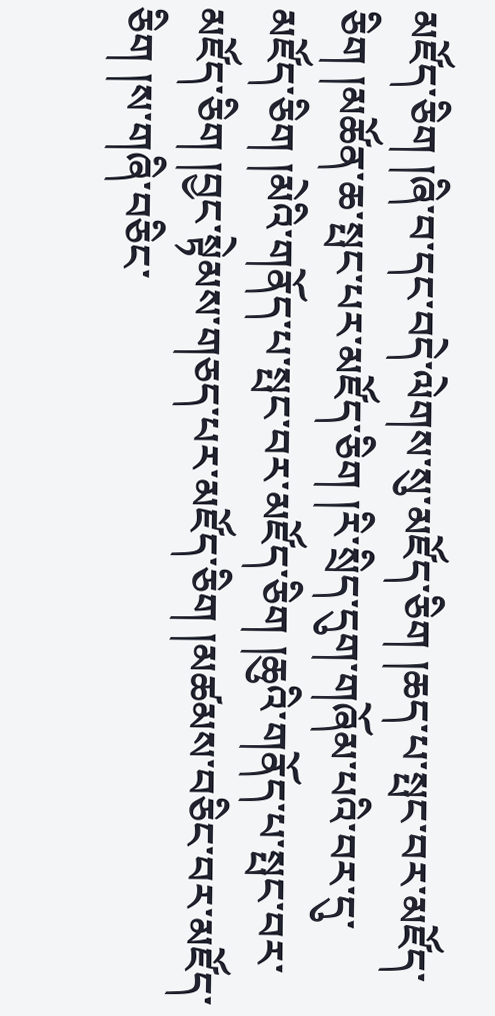མཛོད་ཅིག །ཞི་བ་དང་བདེ་ལེགས་སུ་མཛོད་ཅིག །ཆད་པ་སྤང་བར་མཛོད་ཅིག །མཚོན་ཆ་སྤང་པར་མཛོད་ཅིག །རི་སྲིད་དུག་གཞོམ་པའི་བར་དུ་མཛོད་ཅིག །མེའི་གནོད་པ་སྤང་བར་མཛོད་ཅིག །ཆུའི་གནོད་པ་སྤང་བར་མཛོད་ཅིག །བྱང་སྟེམས་གཅད་པར་མཛོད་ཅིག །མཚམས་བཅིང་བར་མཛོད་ཅིག །ས་གཞི་བཅིང་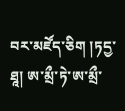བར་མཛོད་ཅིག །ཏདྱ་ཐཱ། ཨ་མྲྀ་ཏེ་ཨ་མྲྀ་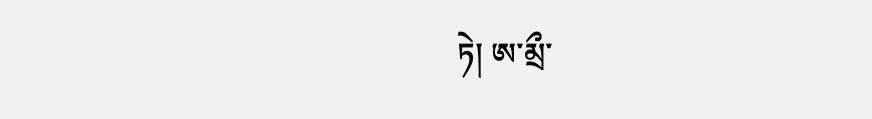ཏེ། ཨ་མྲྀ་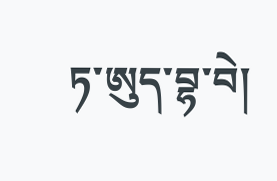ཏ་ཨུད་བྷ་བེ།